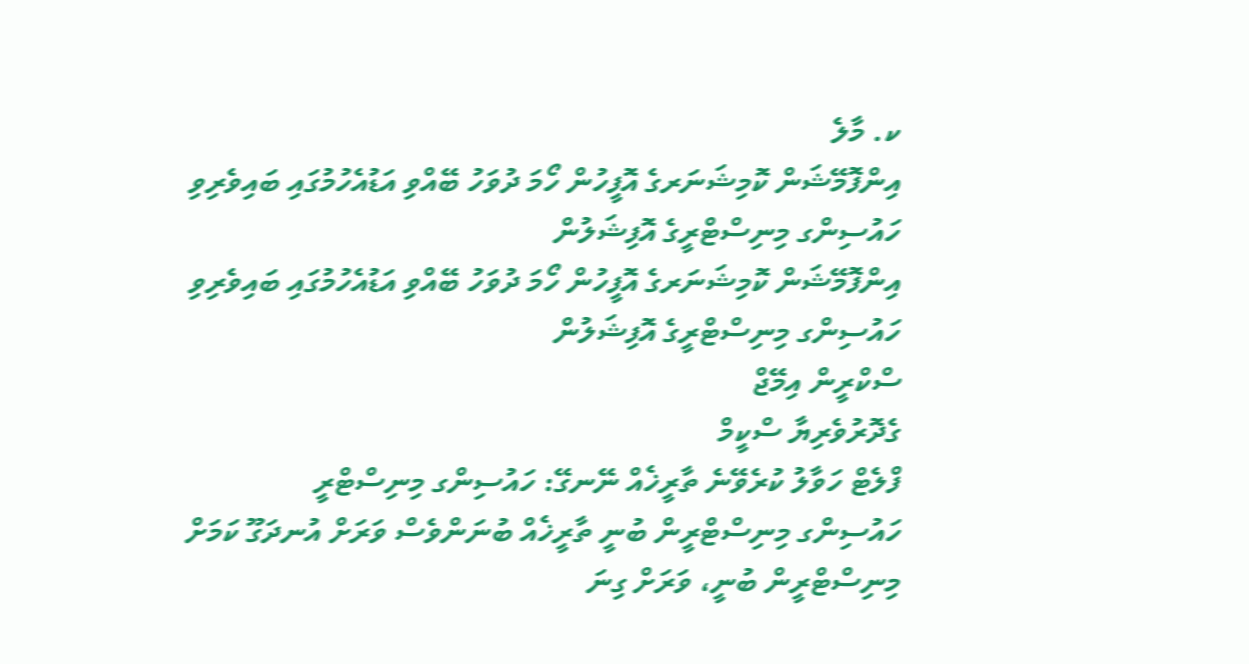ކ. މާލެ
އިންފޮމޭޝަން ކޮމިޝަނަރގެ އޮފީހުން ހޯމަ ދުވަހު ބޭއްވި އަޑުއެހުމުގައި ބައިވެރިވި ހައުސިންގ މިނިސްޓްރީގެ އޮފިޝަލުން
އިންފޮމޭޝަން ކޮމިޝަނަރގެ އޮފީހުން ހޯމަ ދުވަހު ބޭއްވި އަޑުއެހުމުގައި ބައިވެރިވި ހައުސިންގ މިނިސްޓްރީގެ އޮފިޝަލުން
ސްކްރީން އިމޭޖް
ގެދޮރުވެރިޔާ ސްކީމް
ފްލެޓް ހަވާލު ކުރެވޭނެ ތާރީޚެއް ނޭނގޭ: ހައުސިންގ މިނިސްޓްރީ
ހައުސިންގ މިނިސްޓްރީން ބުނީ ތާރީޚެއް ބުނަންވެސް ވަރަށް އުނދަގޫ ކަމަށް
މިނިސްޓްރީން ބުނީ، ވަރަށް ގިނަ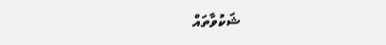ޝަކުވާތައް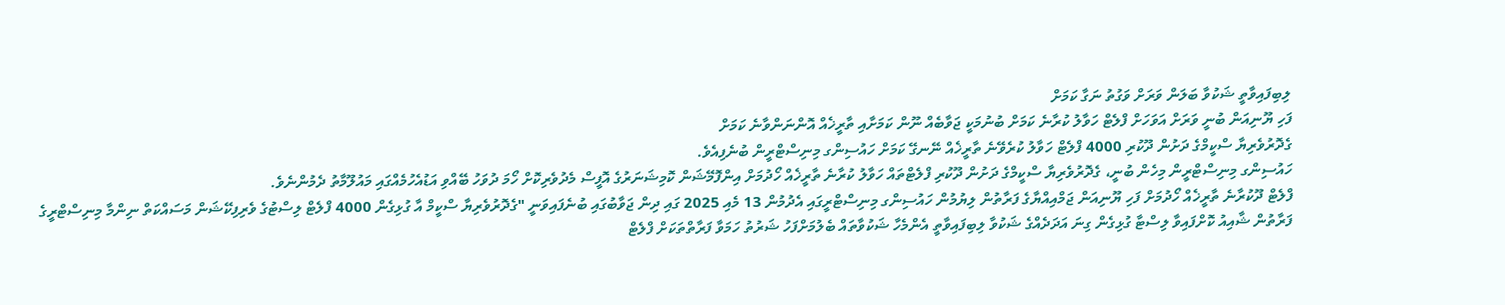ލިބިފައިވާތީ ޝަކުވާ ބަލަން ވަރަށް ވަގުތު ނަގާ ކަމަށް
ފަހި ޔޫނިއަން ބުނީ ވަރަށް އަވަހަށް ފްލެޓް ހަވާލު ކުރާނެ ކަމަށް ބުނުމަކީ ޖަވާބެއް ނޫން ކަމަށާއި ތާރީޚެއް އޮންނަންވާނެ ކަމަށް
ގެދޮރުވެރިޔާ ސްކީމްގެ ދަށުން ދޫކުރި 4000 ފްލެޓް ހަވާލު ކުރެވޭނެ ތާރީޚެއް ނޭނގޭ ކަމަށް ހައުސިންގ މިނިސްޓްރީން ބުނެފިއެވެ.
ހައުސިންގ މިނިސްޓްރީން މިހެން ބުނީ، ގެދޮރުވެރިޔާ ސްކީމްގެ ދަށުން ދޫކުރި ފްލެޓްތައް ހަވާލު ކުރާނެ ތާރީޚެއް ހޯދުމަށް އިންފޮމޭޝަން ކޮމިޝަނަރުގެ އޮފީސް މެދުވެރިކޮށް ހޯމަ ދުވަހު ބޭއްވި އަޑުއެހުމެއްގައި މައުލޫމާތު ދެމުންނެވެ.
ފްލެޓް ދޫކުރާނެ ތާރީޚެއް ހޯދުމަށް ފަހި ޔޫނިއަން ޖަމްއިއްޔާގެ ފަރާތުން ލިޔުމުން ހައުސިންގ މިނިސްޓްރީގައި އެދުމުން 13 މެއި 2025 ގައި ދިން ޖަވާބުގައި ބުނެފައިވަނީ "ގެދޮރުވެރިޔާ ސްކީމް އާ ގުޅިގެން 4000 ފްލެޓް ލިސްޓުގެ ވެރިފިކޭޝަން މަސައްކަތް ނިންމާ މިނިސްޓްރީގެ ފަރާތުން ޝާއިއު ކޮށްފައިވާ ލިސްޓާ ގުޅިގެން ގިނަ އަދަދެއްގެ ޝަކުވާ ލިބިފައިވާތީ އެންމެހާ ޝަކުވާތައް ބެލުމަށްފަހު ޝަރުތު ހަމަވާ ފަރާތްތަކަށް ފްލެޓް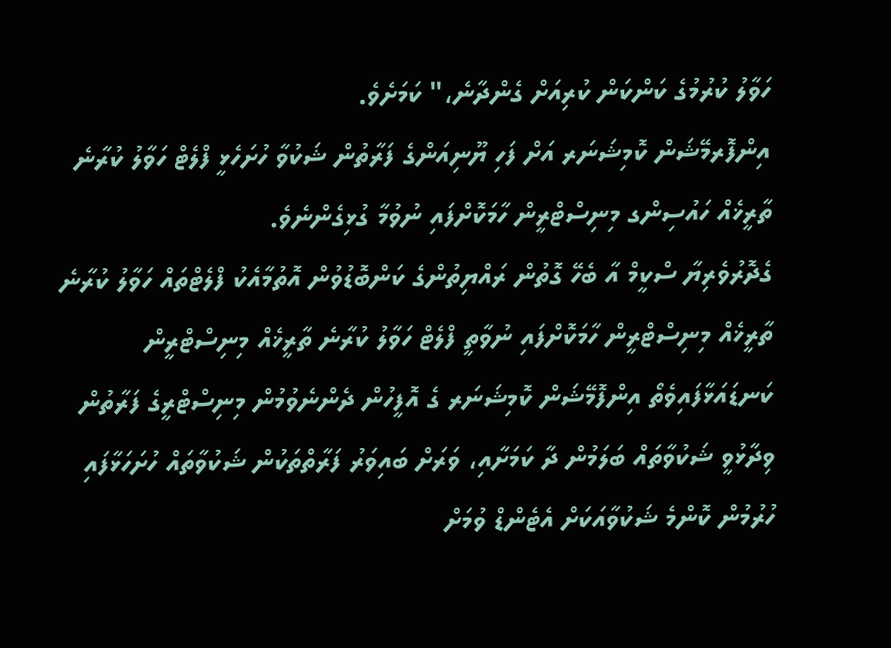ހަވާލު ކުރުމުގެ ކަންކަން ކުރިއަށް ގެންދާނެ،" ކަމަށެވެ.
އިންފޮރމޭޝަން ކޮމިޝަނަރ އަށް ފަހި ޔޫނިއަންގެ ފަރާތުން ޝަކުވާ ހުށަހެޅީ ފްލެޓް ހަވާލު ކުރާނެ ތާރީޚެއް ހައުސިންގ މިނިސްޓްރީން ހާމަކޮށްފައި ނުވުމާ ގުޅިގެންނެވެ.
ގެދޮރުވެރިޔާ ސްކީމް އާ ބެހޭ ގޮތުން ރައްޔިތުންގެ ކަންބޮޑުވުން އޮތުމާއެކު ފްލެޓްތައް ހަވާލު ކުރާނެ ތާރީޚެއް މިނިސްޓްރީން ހާމަކޮށްފައި ނުވާތީ ފްލެޓް ހަވާލު ކުރާނެ ތާރީޚެއް މިނިސްޓްރީން ކަނޑައަޅާފައިވެތޯ އިންފޮމޭޝަން ކޮމިޝަނަރ ގެ އޮފީހުން ދެންނެވުމުން މިނިސްޓްރީގެ ފަރާތުން ވިދާޅުވީ ޝަކުވާތައް ބަލަމުން ދާ ކަމަށާއި، ވަރަށް ބައިވަރު ފަރާތްތަކުން ޝަކުވާތައް ހުށަހަޅާފައި ހުރުމުން ކޮންމެ ޝަކުވާއަކަށް އެޓެންޑް ވުމަށް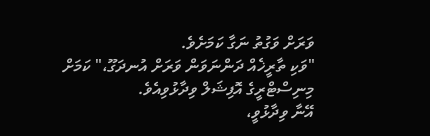ވަރަށް ވަގުތު ނަގާ ކަމަށެވެ.
"ވަކި ތާރީޚެއް ދަންނަވަން ވަރަށް އުނދަގޫ،" ކަމަށް މިނިސްޓްރީގެ އޮފިޝަލް ވިދާޅުވިއެވެ.
އޭނާ ވިދާޅުވީ،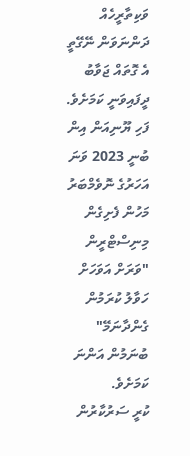ވަކިތާރީހެއް ދަންނަވަން ނޭގޭތީ އެ ގޮތައް ޖަވާބު ދީފައިވަނީ ކަމަށެވެ.
ފަހި ޔޫނިއަން އިން ބުނީ 2023 ވަނަ އަހަރުގެ ނޮވެމްބަރު މަހުން ފެށިގެން މިނިސްޓްރީން "ވަރަށް އަވަހަށް ހަވާލު ކުރަމުން ގެންދާނަމޭ" ބުނަމުން އަންނަ ކަމަށެވެ.
ކުރީ ސަރުކާރުން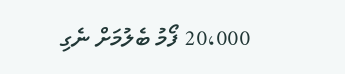20،000 ފޯމު ބެލުމަށް ނެގި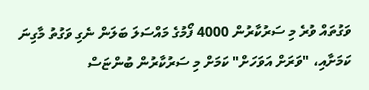ވަގުތައް ވުރެ މި ސަރުކާރުން 4000 ފޯމުގެ މައްސަލަ ބަލަން ނެގި ވަގުތު މާގިނަ ކަމަށާއި، "ވަރަށް އަވަހަށް" ކަމަށް މި ސަރުކާރުން ބުންޏަސް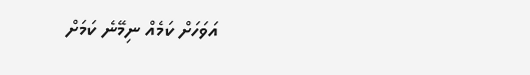އަވަހަށް ކަމެއް ނިމޭނެ ކަމަށް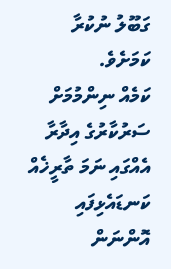ގަބޫލު ނުކުރާ ކަމަށެވެ.
ކަމެއް ނިންމުމަށް ސަރުކާރުގެ އިދާރާ އެއްގައި ނަމަ ތާރީޚެއް ކަނޑައެޅިފައި އޮންނަން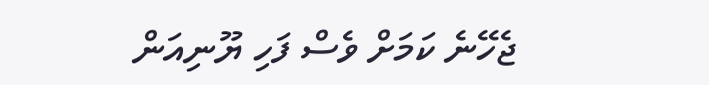ޖެހޭނެ ކަމަށް ވެސް ފަހި ޔޫނިއަން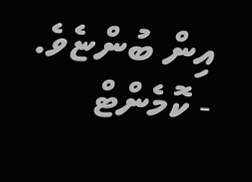އިން ބުންޏެވެ.
- ކޮމެންޓް